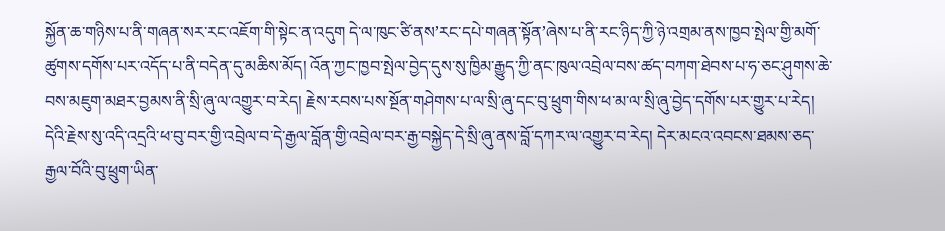སྐྱོན་ཆ་གཉིས་པ་ནི་གཞན་སར་རང་འཇོག་གི་སྟེང་ན་འདུག དེ་ལ་ཁུང་ཙི་ནས’རང་དཔེ་གཞན་སྟོན’ཞེས་པ་ནི་རང་ཉིད་ཀྱི་ཉེ་འགྲམ་ནས་ཁྱབ་སྤེལ་གྱི་མགོ་ཚུགས་དགོས་པར་འདོད་པ་ནི་བདེན་དུ་མཆིས་མོད། འོན་ཀྱང་ཁྱབ་སྤེལ་བྱེད་དུས་སུ་ཁྱིམ་རྒྱུད་ཀྱི་ནང་ཁུལ་འབྲེལ་བས་ཚད་བཀག་ཐེབས་པ་ཧ་ཅང་ཤུགས་ཆེ་བས་མཇུག་མཐར་བྱམས་ནི་སྲི་ཞུ་ལ་འགྱུར་བ་རེད། རྗེས་རབས་པས་སྔོན་གཤེགས་པ་ལ་སྲི་ཞུ་དང་བུ་ཕྲུག་གིས་ཕ་མ་ལ་སྲི་ཞུ་བྱེད་དགོས་པར་གྱུར་པ་རེད། དེའི་རྗེས་སུ་འདི་འདྲའི་ཕ་བུ་བར་གྱི་འབྲེལ་བ་དེ་རྒྱལ་བློན་གྱི་འབྲེལ་བར་རྒྱ་བསྐྱེད་དེ་སྲི་ཞུ་ནས་བློ་དཀར་ལ་འགྱུར་བ་རེད། དེར་མངའ་འབངས་ཐམས་ཅད་རྒྱལ་བོའི་བུ་ཕྲུག་ཡིན་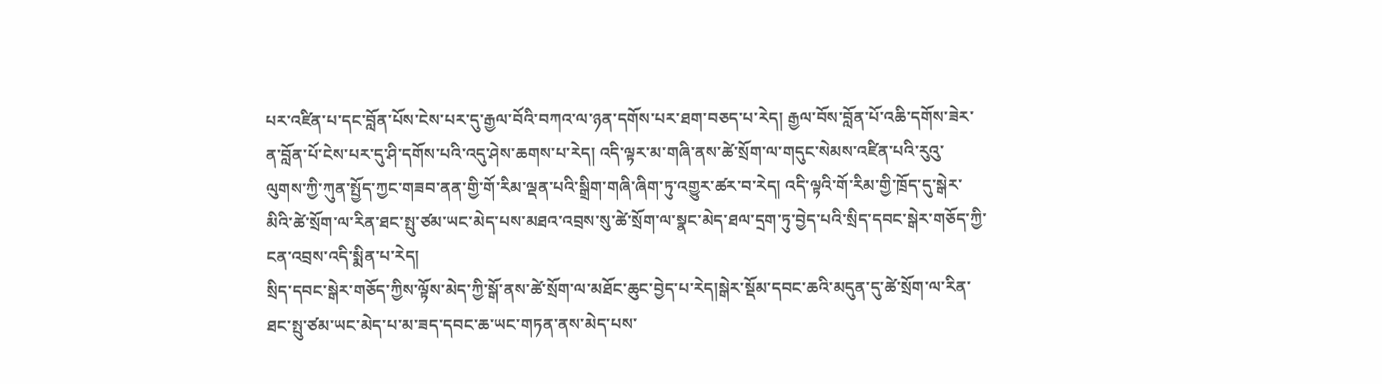པར་འཛིན་པ་དང་བློན་པོས་ངེས་པར་དུ་རྒྱལ་བོའི་བཀའ་ལ་ཉན་དགོས་པར་ཐག་བཅད་པ་རེད། རྒྱལ་བོས་བློན་པོ་འཆི་དགོས་ཟེར་ན་བློན་པོ་ངེས་པར་དུ་ཤི་དགོས་པའི་འདུ་ཤེས་ཆགས་པ་རེད། འདི་ལྟར་མ་གཞི་ནས་ཚེ་སྲོག་ལ་གདུང་སེམས་འཛིན་པའི་རུའུ་ལུགས་ཀྱི་ཀུན་སྤྱོད་ཀྱང་གཟབ་ནན་གྱི་གོ་རིམ་ལྡན་པའི་སྒྲིག་གཞི་ཞིག་ཏུ་འགྱུར་ཚར་བ་རེད། འདི་ལྟའི་གོ་རིམ་གྱི་ཁྲོད་དུ་སྒེར་མིའི་ཚེ་སྲོག་ལ་རིན་ཐང་སྤུ་ཙམ་ཡང་མེད་པས་མཐའ་འབྲས་སུ་ཚེ་སྲོག་ལ་སྣང་མེད་ཐལ་དྲག་ཏུ་བྱེད་པའི་སྲིད་དབང་སྒེར་གཅོད་ཀྱི་ངན་འབྲས་འདི་སྨིན་པ་རེད།
སྲིད་དབང་སྒེར་གཅོད་ཀྱིས་ལྟོས་མེད་ཀྱི་སྒོ་ནས་ཚེ་སྲོག་ལ་མཐོང་ཆུང་བྱེད་པ་རེད།སྒེར་སྡོམ་དབང་ཆའི་མདུན་དུ་ཚེ་སྲོག་ལ་རིན་ཐང་སྤུ་ཙམ་ཡང་མེད་པ་མ་ཟད་དབང་ཆ་ཡང་གཏན་ནས་མེད་པས་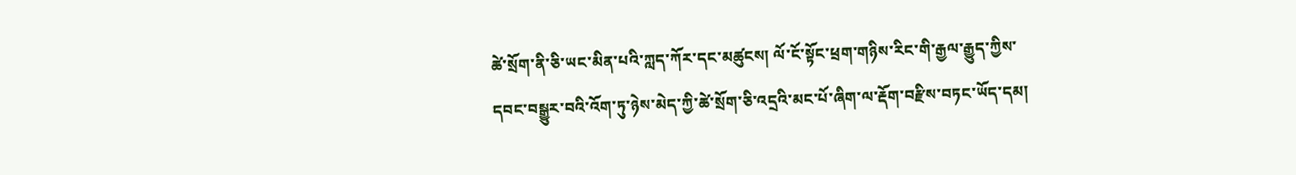ཚེ་སྲོག་ནི་ཅི་ཡང་མིན་པའི་ཀླད་ཀོར་དང་མཚུངས། ལོ་ངོ་སྟོང་ཕྲག་གཉིས་རིང་གི་རྒྱལ་རྒྱུད་ཀྱིས་དབང་བསྒྱུར་བའི་འོག་ཏུ་ཉེས་མེད་ཀྱི་ཚེ་སྲོག་ཅི་འདྲའི་མང་པོ་ཞིག་ལ་རྡོག་བརྫིས་བཏང་ཡོད་དམ།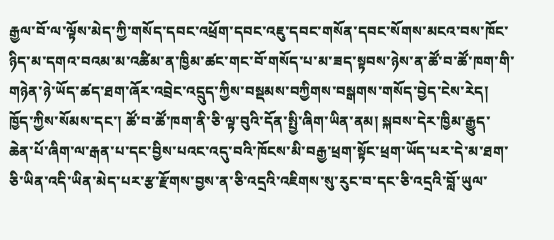རྒྱལ་བོ་ལ་ལྟོས་མེད་ཀྱི་གསོད་དབང་འཕྲོག་དབང་འཇུ་དབང་གསོན་དབང་སོགས་མངའ་བས་ཁོང་ཉིད་མ་དགའ་བའམ་མ་འཚིམ་ན་ཁྱིམ་ཚང་གང་བོ་གསོད་པ་མ་ཟད་སྟབས་ཉེས་ན་ཚོ་བ་ཚོ་ཁག་གི་གཉེན་ཉེ་ཡོད་ཚད་ཐག་ཞོར་འབྲེང་འདྲུད་ཀྱིས་བསྡམས་བཀྱིགས་བསྒགས་གསོད་བྱེད་ངེས་རེད། ཁྱོད་ཀྱིས་སོམས་དང་། ཚོ་བ་ཚོ་ཁག་ནི་ཅི་ལྟ་བུའི་དོན་སྤྱི་ཞིག་ཡིན་ནམ། སྐབས་དེར་ཁྱིམ་རྒྱུད་ཆེན་པོ་ཞིག་ལ་རྒན་པ་དང་བྱིས་པའང་འདུ་བའི་ཁོངས་མི་བརྒྱ་ཕྲག་སྟོང་ཕྲག་ཡོད་པར་དེ་མ་ཐག་ཅི་ཡིན་འདི་ཡིན་མེད་པར་རྩ་རྫོགས་བྱས་ན་ཅི་འདྲའི་འཇིགས་སུ་རུང་བ་དང་ཅི་འདྲའི་བློ་ཡུལ་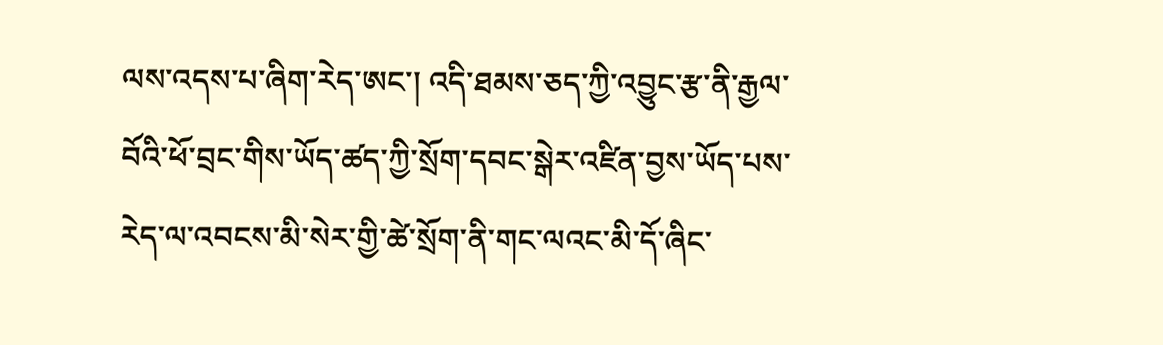ལས་འདས་པ་ཞིག་རེད་ཨང་། འདི་ཐམས་ཅད་ཀྱི་འབྱུང་རྩ་ནི་རྒྱལ་བོའི་ཕོ་བྲང་གིས་ཡོད་ཚད་ཀྱི་སྲོག་དབང་སྒེར་འཛིན་བྱས་ཡོད་པས་རེད་ལ་འབངས་མི་སེར་གྱི་ཚེ་སྲོག་ནི་གང་ལའང་མི་དོ་ཞིང་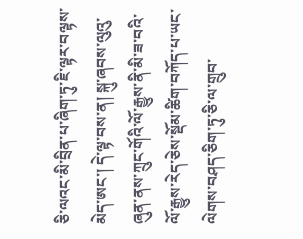ཅི་ལའང་མི་བྲིན་པ་ཞིག་ཏུ་ཇི་ལྟར་བལྟས་མེད་ཨང་། དེ་ལྟ་བས་ན། སྐུ་ཞབས་ལུའུ་ཞུན་ནས་ཀྲུང་གོའི་ལོ་རྒྱུས་ནི་མི་ཟ་བའི་ལོ་རྒྱུས་རེད་ཅེས་སྡོམ་ཚིག་བཀོད་པ་ཡང་ལེགས་བཤད་ཅིག་ཏུ་ཅི་ལ་གྲུབ་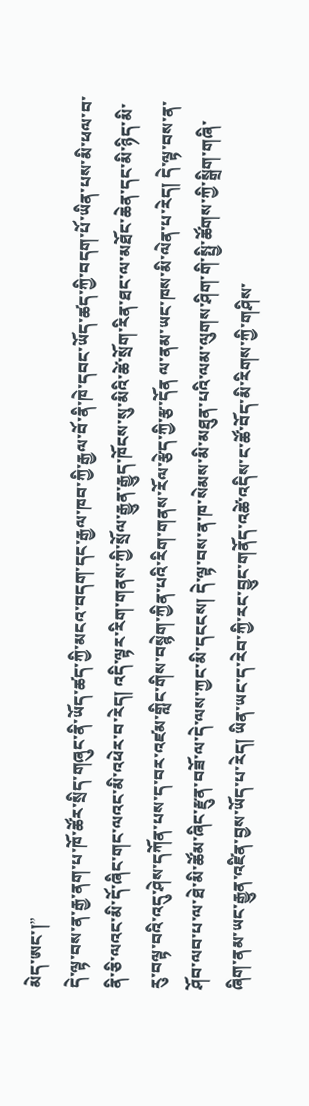མེད་ཨང་།”
དེ་ལྟ་བས་ན་རྒྱ་ནག་པ་ཁོ་ཚོར་སྲིད་གཞུང་ནི་ཡོད་ཚད་ཀྱི་མངའ་བདག་དང་རྒྱལ་ཁབ་ཀྱི་རྒྱལ་བོ་ནི་ཁེ་དབང་ཡོད་ཚད་ཀྱི་བདག་པོ་ཡིན་པས་མི་ཕལ་བ་ནི་ཅི་ལའང་མི་དོ་ཞིང་གང་ལའང་མི་འཕེར་བ་རེད། འདི་ལྟར་རིག་གནས་ཀྱི་སྲོལ་རྒྱུན་རྒྱུད་ཁོངས་སུ་མིའི་ཚེ་སྲོག་རིན་ཐང་ལ་མཐོང་ཆེན་དང་མི་ཉིད་མི་རུ་བལྟ་བའི་འདུ་ཤེས་དཀོན་པས་ད་བར་འཛམ་གླིང་གིས་བསྙེག་ཀྱིན་པའི་རིག་གནས་རོལ་རྩེད་ཀྱི་རྩ་དོན ལ་ནམ་ཡང་ཁས་མི་ལེན་པ་རེད། དེ་ལྟ་བས་ན་ཤོབ་ལབ་པ་ལ་ཐེ་མི་ཚོམ་ཞིང་རྫུན་བཟོ་ལ་དེ་ལས་ཀྱང་མི་དངངས། དེ་ལྟ་བས་ན་ཁ་སེམས་མི་མཐུན་པའི་ལམ་ལུགས་ཤིག་གི་སྤྱི་ཚོགས་ཀྱི་སྒྲིག་གཞི་ཞིག་ནམ་ཡང་རྒྱུན་འཛིན་བྱས་ཡོད་པ་རེད། ཡིན་ཡང་ད་རེབ་ཀྱི་རང་བྱུང་གནོད་འཚེ་འདིས་ང་ཚོ་བོད་མི་རིགས་ཀྱི་གཤིས་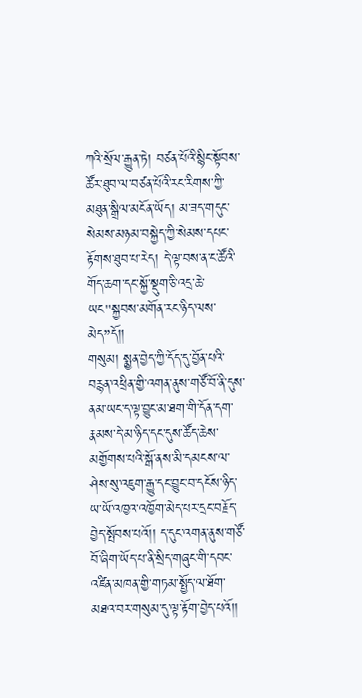ཀའི་སྲོལ་རྒྱུན་ཏེ། བཙན་པོའི་སྙིང་སྟོབས་ཚོར་ཐུབ་ལ་བཙན་པོའི་རང་རིགས་ཀྱི་མཐུན་སྒྲིལ་མངོན་ཡོད། མ་ཟད་གདུང་སེམས་མཉམ་བསྐྱེད་ཀྱི་སེམས་དཔང་རྟོགས་ཐུབ་པ་རེད། དེ་ལྟ་བས་ན་ང་ཚོའི་གོད་ཆག་དང་སྐྱོ་སྡུག་ཅི་འདྲ་ཆེ་ཡང"སྐྱབས་མགོན་རང་ཉིད་ལས་མེད”དོ།།
གསུམ། སྨྱན་བྱེད་ཀྱི་དོད་དུ་བྱོན་པའི་བརྙན་འཕྲིན་གྱི་འགན་ནུས་གཙོ་བོ་ནི་དུས་ནམ་ཡང་ད་ལྟ་བྱུང་མ་ཐག་གི་དོན་དག་རྣམས་དེ་མ་ཉིད་དང་དུས་ཚོད་ཆེས་མགྱོགས་པའི་སྒོ་ནས་མི་དམངས་ལ་ཤེས་སུ་འཇུག་རྒྱུ་དང་བྱུང་བ་དངོས་ཉིད་ཡ་ཡོ་འཁྱའ་འཁྱོག་མེད་པར་དྲང་བརྗོད་བྱེད་སྤོབས་པའོ།། ད་དུང་འགན་ནུས་གཙོ་བོ་ཞིག་ཡོད་པ་ནི་སྲིད་གཞུང་གི་དབང་འཛིན་མཁན་གྱི་གཏམ་སྤྱོད་ལ་ཐོག་མཐའ་བར་གསུམ་དུ་ལྟ་རྟོག་བྱེད་པའོ།།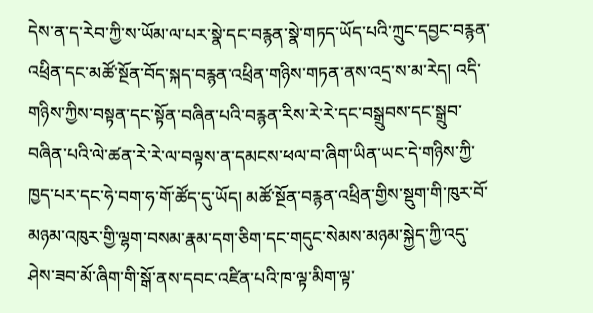དེས་ན་ད་རེབ་ཀྱི་ས་ཡོམ་ལ་པར་སྣེ་དང་བརྙན་སྣེ་གཏད་ཡོད་པའི་ཀྲུང་དབྱང་བརྙན་འཕྲིན་དང་མཚོ་སྔོན་བོད་སྐད་བརྙན་འཕྲིན་གཉིས་གཏན་ནས་འདྲ་ས་མ་རེད། འདི་གཉིས་ཀྱིས་བསྟན་དང་སྟོན་བཞིན་པའི་བརྙན་རིས་རེ་རེ་དང་བསྒྲུབས་དང་སྒྲུབ་བཞིན་པའི་ལེ་ཚན་རེ་རེ་ལ་བལྟས་ན་དམངས་ཕལ་བ་ཞིག་ཡིན་ཡང་དེ་གཉིས་ཀྱི་ཁྱད་པར་དང་ཧེ་བག་ཧ་གོ་ཚོད་དུ་ཡོད། མཚོ་སྔོན་བརྙན་འཕྲིན་གྱིས་སྡུག་གི་ཁུར་བོ་མཉམ་འཁུར་གྱི་ལྷག་བསམ་རྣམ་དག་ཅིག་དང་གདུང་སེམས་མཉམ་སྐྱེད་ཀྱི་འདུ་ཤེས་ཟབ་མོ་ཞིག་གི་སྒོ་ནས་དབང་འཛིན་པའི་ཁ་ལྟ་མིག་ལྟ་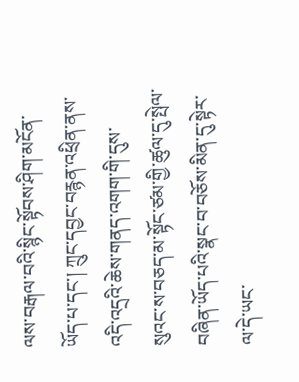ལས་བརྒལ་བའི་སྙིང་སྟོབས་ཤིག་མངོན་ཡོད་པ་དང་། ཀྲུང་དབྱང་བརྙན་འཕྲིན་ནས་འདི་འདྲའི་ཆེས་གནད་འགག་གི་དུས་སུའང་ས་བཅད་མ་སྟོང་ཙམ་གྱི་ཚུལ་དུ་སྤེལ་བཞིན་ཡོད་པའི་སྣང་བ་བཅོས་མིན་དུ་སྟེར་ལ་དེ་ཡང་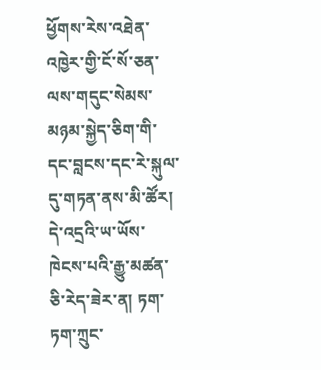ཕྱོགས་རེས་འཐེན་འཁྱེར་གྱི་ངོ་སོ་ཅན་ལས་གདུང་སེམས་མཉམ་སྐྱེད་ཅིག་གི་དང་བླངས་དང་རེ་སྐུལ་དུ་གཏན་ནས་མི་ཚོར། དེ་འདྲའི་ཡ་ཡོས་ཁེངས་པའི་རྒྱུ་མཚན་ཅི་རེད་ཟེར་ན། ཏག་ཏག་ཀྲུང་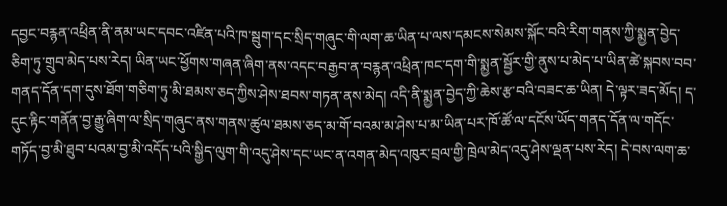དབྱང་བརྙན་འཕྲིན་ནི་ནམ་ཡང་དབང་འཛིན་པའི་ཁ་སྦུག་དང་སྲིད་གཞུང་གི་ལག་ཆ་ཡིན་པ་ལས་དམངས་སེམས་སྐོང་བའི་རིག་གནས་ཀྱི་སྨྱན་བྱེད་ཅིག་ཏུ་གྲུབ་མེད་པས་རེད། ཡིན་ཡང་ཕྱོགས་གཞན་ཞིག་ནས་འདང་བརྒྱབ་ན་བརྙན་འཕྲིན་ཁང་དག་གི་སྨྱན་སྦྱོར་གྱི་ནུས་པ་མེད་པ་ཡིན་ཚེ་སྐབས་བབ་གནད་དོན་དག་དུས་ཐོག་གཅིག་ཏུ་མི་ཐམས་ཅད་ཀྱིས་ཤེས་ཐབས་གཏན་ནས་མེད། འདི་ནི་སྨྱན་བྱེད་ཀྱི་ཆེས་རྩ་བའི་བཟང་ཆ་ཡིན། དེ་ལྟར་ཟད་མོད། ད་དུང་རྟིང་གནོན་བྱ་རྒྱུ་ཞིག་ལ་སྲིད་གཞུང་ནས་གནས་ཚུལ་ཐམས་ཅད་མ་གོ་བའམ་མ་ཤེས་པ་མ་ཡིན་པར་ཁོ་ཚོ་ལ་དངོས་ཡོད་གནད་དོན་ལ་གདོང་གཏོད་བྱ་མི་ཐུབ་པའམ་བྱ་མི་འདོད་པའི་སྒྱིད་ལུག་གི་འདུ་ཤེས་དང་ཡང་ན་འགན་མེད་འཁུར་བྲལ་གྱི་ཁྲེལ་མེད་འདུ་ཤེས་ལྡན་པས་རེད། དེ་བས་ལག་ཆ་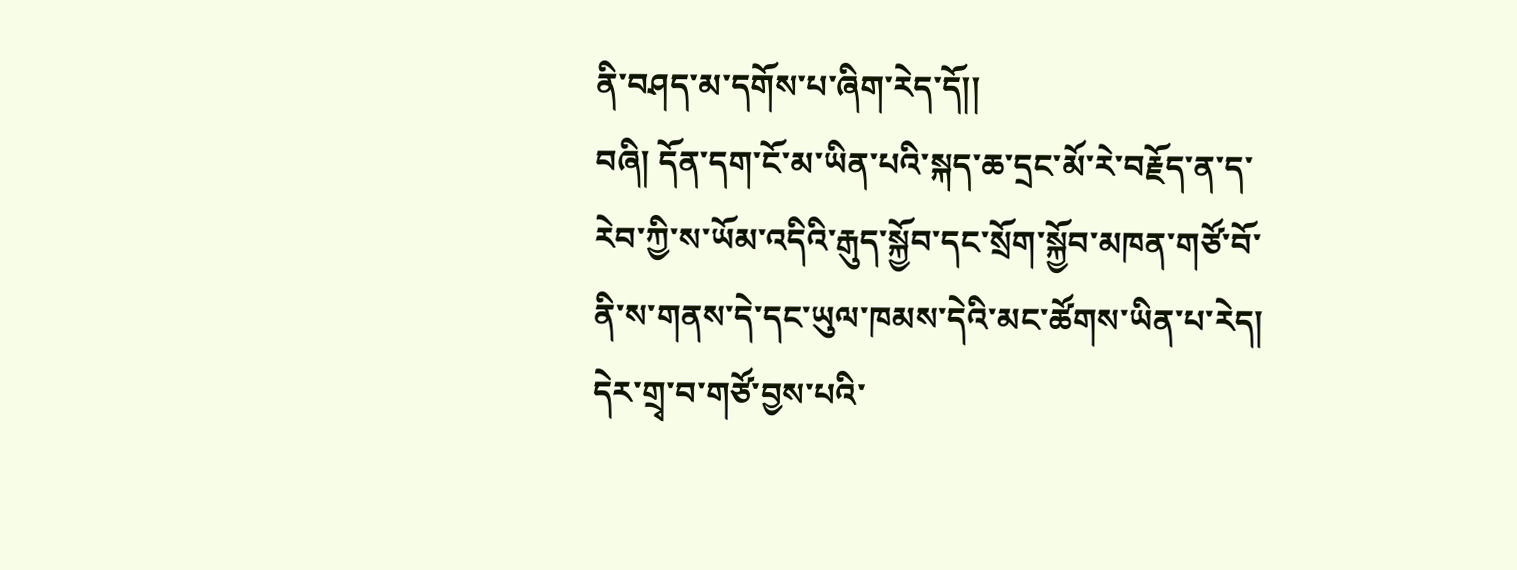ནི་བཤད་མ་དགོས་པ་ཞིག་རེད་དོ།།
བཞི། དོན་དག་ངོ་མ་ཡིན་པའི་སྐད་ཆ་དྲང་མོ་རེ་བརྗོད་ན་ད་རེབ་ཀྱི་ས་ཡོམ་འདིའི་རྒུད་སྐྱོབ་དང་སྲོག་སྐྱོབ་མཁན་གཙོ་བོ་ནི་ས་གནས་དེ་དང་ཡུལ་ཁམས་དེའི་མང་ཚོགས་ཡིན་པ་རེད། དེར་གྲྭ་བ་གཙོ་བྱས་པའི་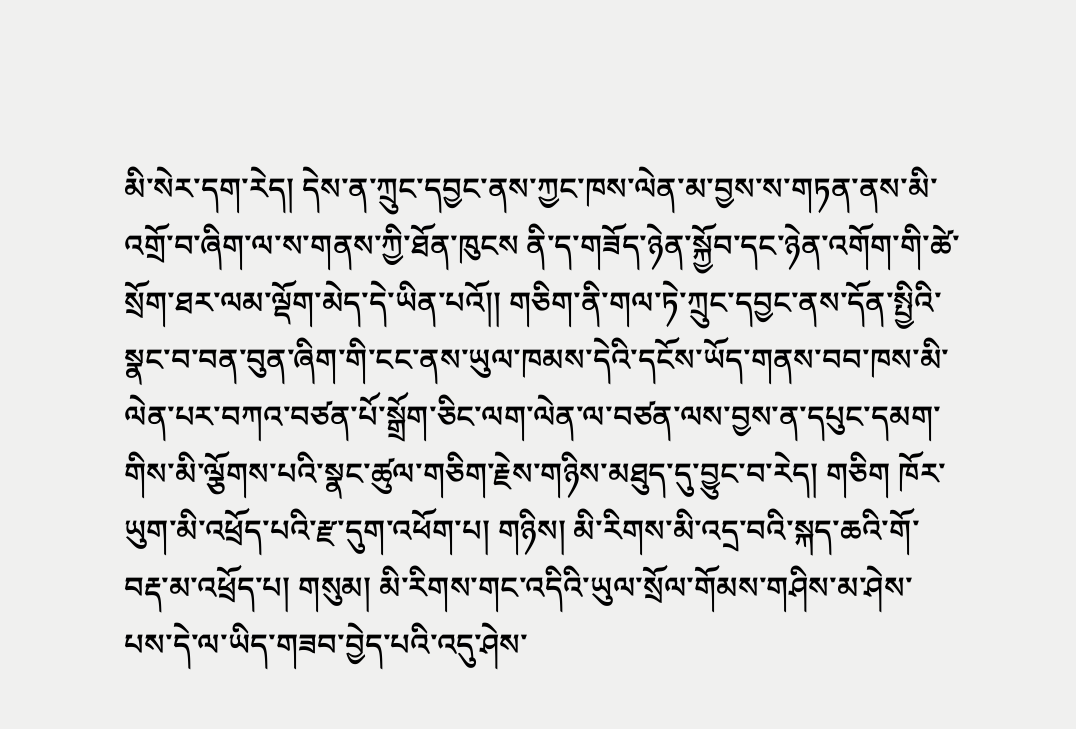མི་སེར་དག་རེད། དེས་ན་ཀྲུང་དབྱང་ནས་ཀྱང་ཁས་ལེན་མ་བྱས་ས་གཏན་ནས་མི་འགྲོ་བ་ཞིག་ལ་ས་གནས་ཀྱི་ཐོན་ཁུངས ནི་ད་གཟོད་ཉེན་སྐྱོབ་དང་ཉེན་འགོག་གི་ཚེ་སྲོག་ཐར་ལམ་ལྡོག་མེད་དེ་ཡིན་པའོ།། གཅིག་ནི་གལ་ཏེ་ཀྲུང་དབྱང་ནས་དོན་སྤྱིའི་སྣང་བ་བན་བུན་ཞིག་གི་ངང་ནས་ཡུལ་ཁམས་དེའི་དངོས་ཡོད་གནས་བབ་ཁས་མི་ལེན་པར་བཀའ་བཙན་པོ་སྒྲོག་ཅིང་ལག་ལེན་ལ་བཙན་ལས་བྱས་ན་དཔུང་དམག་གིས་མི་ལྕོགས་པའི་སྣང་ཚུལ་གཅིག་རྗེས་གཉིས་མཐུད་དུ་བྱུང་བ་རེད། གཅིག ཁོར་ཡུག་མི་འཕྲོད་པའི་རྫ་དུག་འཕོག་པ། གཉིས། མི་རིགས་མི་འདྲ་བའི་སྐད་ཆའི་གོ་བརྡ་མ་འཕྲོད་པ། གསུམ། མི་རིགས་གང་འདིའི་ཡུལ་སྲོལ་གོམས་གཤིས་མ་ཤེས་པས་དེ་ལ་ཡིད་གཟབ་བྱེད་པའི་འདུ་ཤེས་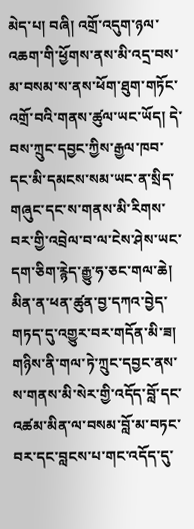མེད་པ། བཞི། འགྲོ་འདུག་ཉལ་འཆག་གི་ཕྱོགས་ནས་མི་འདྲ་བས་མ་བསམ་ས་ནས་ཕོག་ཐུག་གཏོང་འགྲོ་བའི་གནས་ཚུལ་ཡང་ཡོད། དེ་བས་ཀྲུང་དབྱང་ཀྱིས་རྒྱལ་ཁབ་དང་མི་དམངས་སམ་ཡང་ན་སྲིད་གཞུང་དང་ས་གནས་མི་རིགས་བར་གྱི་འབྲེལ་བ་ལ་ངེས་ཤེས་ཡང་དག་ཅིག་རྙེད་རྒྱུ་ཧ་ཅང་གལ་ཆེ། མིན་ན་ཕན་ཚུན་བྱ་དཀའ་བྱེད་གཏད་དུ་འགྱུར་བར་གདོན་མི་ཟ། གཉིས་ནི་གལ་ཏེ་ཀྲུང་དབྱང་ནས་ས་གནས་མི་སེར་གྱི་འདོད་བློ་དང་འཚམ་མིན་ལ་བསམ་བློ་མ་བཏང་བར་དང་བླངས་པ་གང་འདོད་དུ་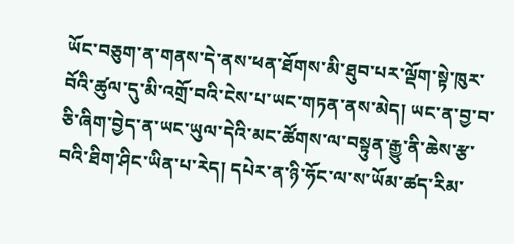ཡོང་བཅུག་ན་གནས་དེ་ནས་ཕན་ཐོགས་མི་ཐུབ་པར་ལྡོག་སྟེ་ཁུར་བོའི་ཚུལ་དུ་མི་འགྲོ་བའི་ངེས་པ་ཡང་གཏན་ནས་མེད། ཡང་ན་བྱ་བ་ཅི་ཞིག་བྱེད་ན་ཡང་ཡུལ་དེའི་མང་ཚོགས་ལ་བསྟུན་རྒྱུ་ནི་ཆེས་རྩ་བའི་ཐིག་ཤིང་ཡིན་པ་རེད། དཔེར་ན་ཉི་ཧོང་ལ་ས་ཡོམ་ཚད་རིམ་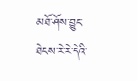མཐོ་ཤོས་བྱུང་ཐེངས་རེ་རེ་དེའི་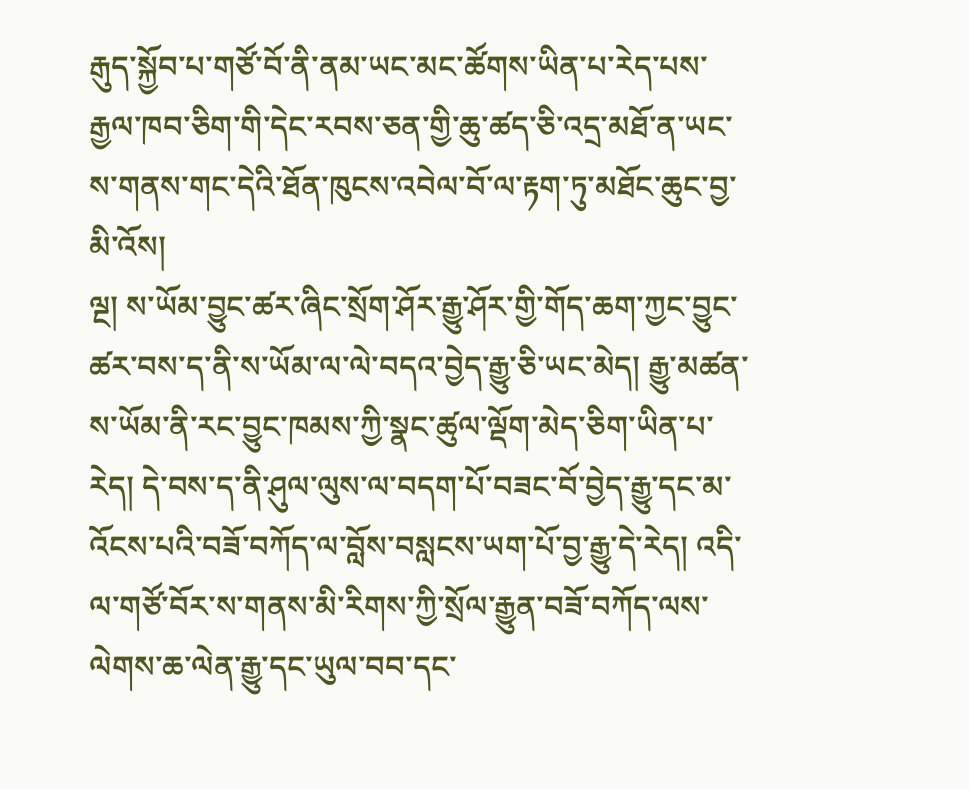རྒུད་སྐྱོབ་པ་གཙོ་བོ་ནི་ནམ་ཡང་མང་ཚོགས་ཡིན་པ་རེད་པས་རྒྱལ་ཁབ་ཅིག་གི་དེང་རབས་ཅན་གྱི་ཆུ་ཚད་ཅི་འདྲ་མཐོ་ན་ཡང་ས་གནས་གང་དེའི་ཐོན་ཁུངས་འབེལ་བོ་ལ་རྟག་ཏུ་མཐོང་ཆུང་བྱ་མི་འོས།
ལྔ། ས་ཡོམ་བྱུང་ཚར་ཞིང་སྲོག་ཤོར་རྒྱུ་ཤོར་གྱི་གོད་ཆག་ཀྱང་བྱུང་ཚར་བས་ད་ནི་ས་ཡོམ་ལ་ལེ་བདའ་བྱེད་རྒྱུ་ཅི་ཡང་མེད། རྒྱུ་མཚན་ས་ཡོམ་ནི་རང་བྱུང་ཁམས་ཀྱི་སྣང་ཚུལ་ལྡོག་མེད་ཅིག་ཡིན་པ་རེད། དེ་བས་ད་ནི་ཤུལ་ལུས་ལ་བདག་པོ་བཟང་བོ་བྱེད་རྒྱུ་དང་མ་འོངས་པའི་བཟོ་བཀོད་ལ་བློས་བསླངས་ཡག་པོ་བྱ་རྒྱུ་དེ་རེད། འདི་ལ་གཙོ་བོར་ས་གནས་མི་རིགས་ཀྱི་སྲོལ་རྒྱུན་བཟོ་བཀོད་ལས་ལེགས་ཆ་ལེན་རྒྱུ་དང་ཡུལ་བབ་དང་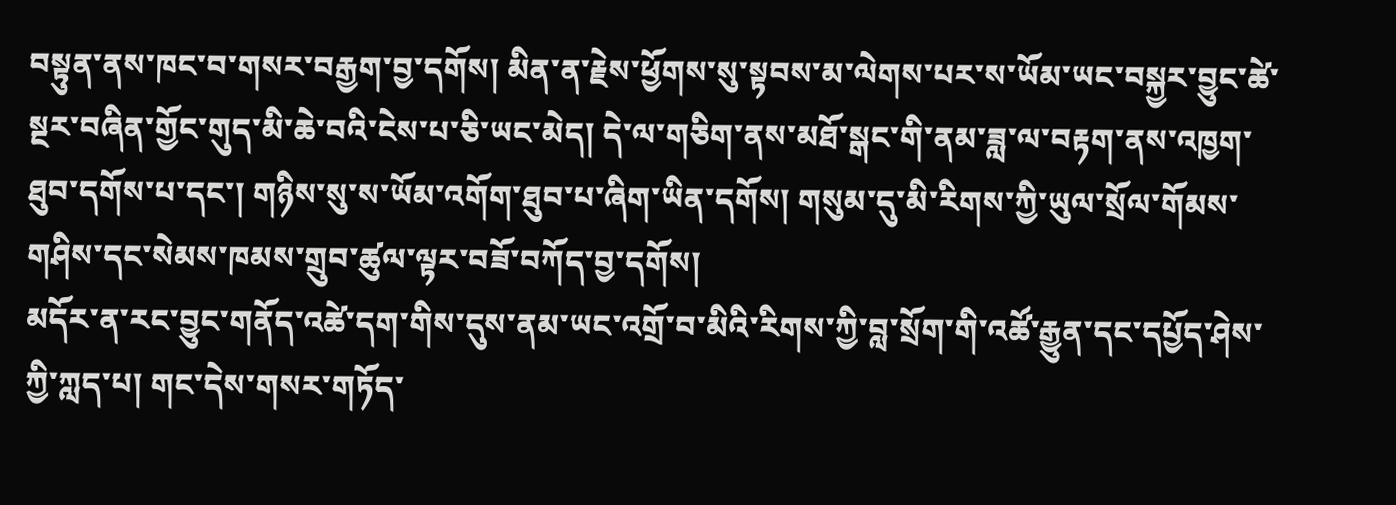བསྟུན་ནས་ཁང་བ་གསར་བརྒྱག་བྱ་དགོས། མིན་ན་རྗེས་ཕྱོགས་སུ་སྟབས་མ་ལེགས་པར་ས་ཡོམ་ཡང་བསྐྱར་བྱུང་ཚེ་སྔར་བཞིན་གྱོང་གུད་མི་ཆེ་བའི་ངེས་པ་ཅི་ཡང་མེད། དེ་ལ་གཅིག་ནས་མཐོ་སྒང་གི་ནམ་ཟླ་ལ་བརྟག་ནས་འཁྱག་ཐུབ་དགོས་པ་དང་། གཉིས་སུ་ས་ཡོམ་འགོག་ཐུབ་པ་ཞིག་ཡིན་དགོས། གསུམ་དུ་མི་རིགས་ཀྱི་ཡུལ་སྲོལ་གོམས་གཤིས་དང་སེམས་ཁམས་གྲུབ་ཚུལ་ལྟར་བཟོ་བཀོད་བྱ་དགོས།
མདོར་ན་རང་བྱུང་གནོད་འཚེ་དག་གིས་དུས་ནམ་ཡང་འགྲོ་བ་མིའི་རིགས་ཀྱི་བླ་སྲོག་གི་འཚོ་རྒྱུན་དང་དཔྱོད་ཤེས་ཀྱི་ཀླད་པ། གང་དེས་གསར་གཏོད་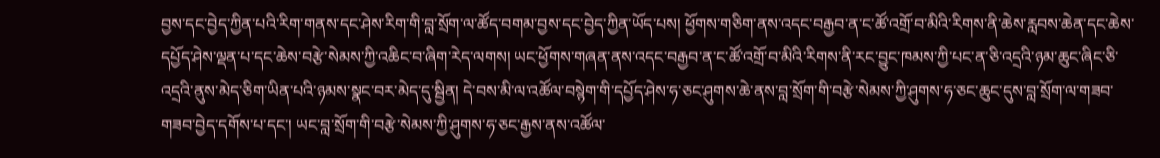བྱས་དང་བྱེད་ཀྱིན་པའི་རིག་གནས་དང་ཤེས་རིག་གི་བླ་སྲོག་ལ་ཚོད་བགམ་བྱས་དང་བྱེད་ཀྱིན་ཡོད་པས། ཕྱོགས་གཅིག་ནས་འདང་བརྒྱབ་ན་ང་ཚོ་འགྲོ་བ་མིའི་རིགས་ནི་ཆེས་རླབས་ཆེན་དང་ཆེས་དཔྱོད་ཤེས་ལྡན་པ་དང་ཆེས་བརྩེ་སེམས་ཀྱི་འཆིང་བ་ཞིག་རེད་ལགས། ཡང་ཕྱོགས་གཞན་ནས་འདང་བརྒྱབ་ན་ང་ཚོ་འགྲོ་བ་མིའི་རིགས་ནི་རང་བྱུང་ཁམས་ཀྱི་པང་ན་ཅི་འདྲའི་ཉམ་ཆུང་ཞིང་ཅི་འདྲའི་ནུས་མེད་ཅིག་ཡིན་པའི་ཉམས་སྣང་བར་མེད་དུ་སྦྱིན། དེ་བས་མི་ལ་འཚོལ་བསྙེག་གི་དཔྱོད་ཤེས་ཧ་ཅང་ཤུགས་ཆེ་ནས་བླ་སྲོག་གི་བརྩེ་སེམས་ཀྱི་ཤུགས་ཧ་ཅང་ཆུང་དུས་བླ་སྲོག་ལ་གཟབ་གཟབ་བྱེད་དགོས་པ་དང་། ཡང་བླ་སྲོག་གི་བརྩེ་སེམས་ཀྱི་ཤུགས་ཧ་ཅང་རྒྱས་ནས་འཚོལ་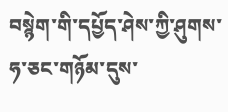བསྙེག་གི་དཔྱོད་ཤེས་ཀྱི་ཤུགས་ཧ་ཅང་གཉོམ་དུས་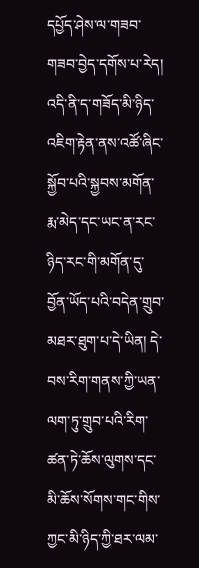དཔྱོད་ཤེས་ལ་གཟབ་གཟབ་བྱེད་དགོས་པ་རེད། འདི་ནི་ད་གཟོད་མི་ཉིད་འཇིག་རྟེན་ནས་འཚོ་ཞིང་སྐྱོབ་པའི་སྐྱབས་མགོན་རྨ་མེད་དང་ཡང་ན་རང་ཉིད་རང་གི་མགོན་དུ་བྱོན་ཡོད་པའི་བདེན་གྲུབ་མཐར་ཐུག་པ་དེ་ཡིན། དེ་བས་རིག་གནས་ཀྱི་ཡན་ལག་ཏུ་གྲུབ་པའི་རིག་ཚན་ཏེ་ཆོས་ལུགས་དང་མི་ཆོས་སོགས་གང་གིས་ཀྱང་མི་ཉིད་ཀྱི་ཐར་ལམ་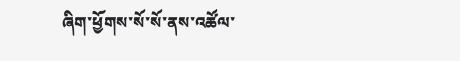ཞིག་ཕྱོགས་སོ་སོ་ནས་འཚོལ་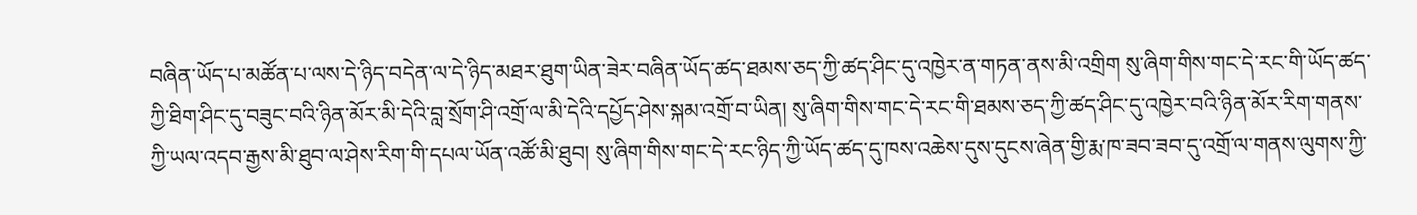བཞིན་ཡོད་པ་མཚོན་པ་ལས་དེ་ཉིད་བདེན་ལ་དེ་ཉིད་མཐར་ཐུག་ཡིན་ཟེར་བཞིན་ཡོད་ཚད་ཐམས་ཅད་ཀྱི་ཚད་ཤིང་དུ་འཁྱེར་ན་གཏན་ནས་མི་འགྲིག སུ་ཞིག་གིས་གང་དེ་རང་གི་ཡོད་ཚད་ཀྱི་ཐིག་ཤིང་དུ་བཟུང་བའི་ཉིན་མོར་མི་དེའི་བླ་སྲོག་ཤི་འགྲོ་ལ་མི་དེའི་དཔྱོད་ཤེས་སྐམ་འགྲོ་བ་ཡིན། སུ་ཞིག་གིས་གང་དེ་རང་གི་ཐམས་ཅད་ཀྱི་ཚད་ཤིང་དུ་འཁྱེར་བའི་ཉིན་མོར་རིག་གནས་ཀྱི་ཡལ་འདབ་རྒྱས་མི་ཐུབ་ལ་ཤེས་རིག་གི་དཔལ་ཡོན་འཚོ་མི་ཐུབ། སུ་ཞིག་གིས་གང་དེ་རང་ཉིད་ཀྱི་ཡོད་ཚད་དུ་ཁས་འཆེས་དུས་དུངས་ཞེན་གྱི་རྨ་ཁ་ཟབ་ཟབ་དུ་འགྲོ་ལ་གནས་ལུགས་ཀྱི་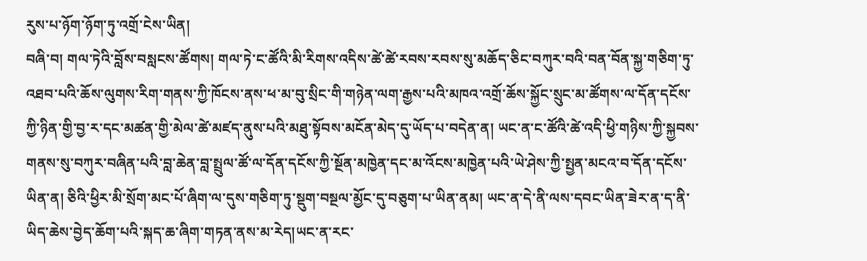རུས་པ་ཉོག་ཉོག་ཏུ་འགྲོ་ངེས་ཡིན།
བཞི་བ། གལ་ཏེའི་བློས་བསླངས་ཚོགས། གལ་ཏེ་ང་ཚོའི་མི་རིགས་འདིས་ཚེ་ཚེ་རབས་རབས་སུ་མཆོད་ཅིང་བཀུར་བའི་བན་བོན་སྐྱ་གཅིག་ཏུ་འཐབ་པའི་ཆོས་ལུགས་རིག་གནས་ཀྱི་ཁོངས་ནས་ཕ་མ་བུ་སྲིང་གི་གཉེན་ལག་རྒྱས་པའི་མཁའ་འགྲོ་ཆོས་སྐྱོང་སྲུང་མ་ཚོགས་ལ་དོན་དངོས་ཀྱི་ཉིན་གྱི་བྱ་ར་དང་མཚན་གྱི་མེལ་ཚེ་མཛད་ནུས་པའི་མཐུ་སྟོབས་མངོན་མེད་དུ་ཡོད་པ་བདེན་ན། ཡང་ན་ང་ཚོའི་ཚེ་འདི་ཕྱི་གཉིས་ཀྱི་སྐྱབས་གནས་སུ་བཀུར་བཞིན་པའི་བླ་ཆེན་བླ་སྤྲུལ་ཚོ་ལ་དོན་དངོས་ཀྱི་སྔོན་མཁྱེན་དང་མ་འོངས་མཁྱེན་པའི་ཡེ་ཤེས་ཀྱི་སྤྱན་མངའ་བ་དོན་དངོས་ཡིན་ན། ཅིའི་ཕྱིར་མི་སྲོག་མང་པོ་ཞིག་ལ་དུས་གཅིག་ཏུ་སྡུག་བསྔལ་མྱོང་དུ་བཅུག་པ་ཡིན་ནམ། ཡང་ན་དེ་ནི་ལས་དབང་ཡིན་ཟེར་ན་ད་ནི་ཡིད་ཆེས་བྱེད་ཆོག་པའི་སྐད་ཆ་ཞིག་གཏན་ནས་མ་རེད།ཡང་ན་རང་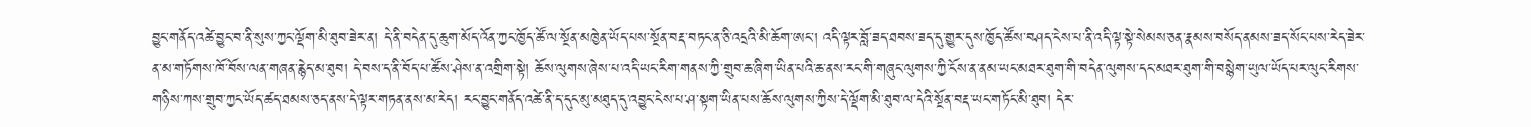བྱུང་གནོད་འཚེ་བྱུང་བ་ནི་སུས་ཀྱང་ལྡོག་མི་ཐུབ་ཟེར་ན། དེ་ནི་བདེན་དུ་ཆུག་མོད་འོན་ཀྱང་ཁྱོད་ཚོ་ལ་སྔོན་མཁྱེན་ཡོད་པས་སྔོན་བརྡ་བཏང་ན་ཅི་འདྲའི་མི་ཆོག་ཨང་། འདི་ལྟར་བློ་ཟད་ཐབས་ཟད་དུ་གྱུར་དུས་ཁྱོད་ཚོས་བཤད་ངེས་པ་ནི་འདི་ལྟ་སྟེ་སེམས་ཅན་རྣམས་བསོད་ནམས་ཟད་སོང་པས་རེད་ཟེར་ན་མ་གཏོགས་ཁོ་བོས་ལན་གཞན་རྙེད་མ་ཐུབ། དེ་བས་ད་ནི་བོད་པ་ཚོས་ཤེས་ན་འགྲིག་སྟེ། ཆོས་ལུགས་ཞེས་པ་འདི་ཡང་རིག་གནས་ཀྱི་གྲུབ་ཆ་ཞིག་ཡིན་པའི་ཆ་ནས་རང་གི་གཞུང་ལུགས་ཀྱི་ངོས་ན་ནམ་ཡང་མཐར་ཐུག་གི་བདེན་ལུགས་དང་མཐར་ཐུག་གི་བསྙེག་ཡུལ་ཡོད་པར་ལུང་རིགས་གཉིས་ཀས་གྲུབ་ཀྱང་ཡོད་ཚད་ཐམས་ཅད་ནས་དེ་ལྟར་གཏན་ནས་མ་རེད། རང་བྱུང་གནོད་འཚེ་ནི་ད་དུང་མུ་མཐུད་དུ་འབྱུང་ངེས་པ་ཤ་སྟག་ཡིན་པས་ཆོས་ལུགས་ཀྱིས་དེ་ལྡོག་མི་ཐུབ་ལ་དེའི་སྔོན་བརྡ་ཡང་གཏོང་མི་ཐུབ། དེར་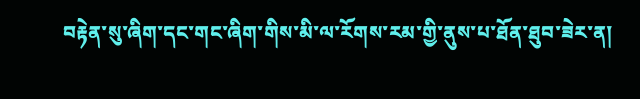བརྟེན་སུ་ཞིག་དང་གང་ཞིག་གིས་མི་ལ་རོགས་རམ་གྱི་ནུས་པ་ཐོན་ཐུབ་ཟེར་ན།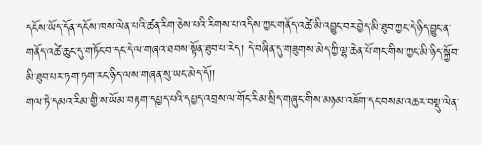དངོས་ཡོད་དོན་དངོས་ཁས་ལེན་པའི་ཚན་རིག་ཅེས་པའི་རིགས་པ་འདིས་ཀྱང་གནོད་འཚེ་མི་འབྱུང་བར་བྱེད་མི་ཐུབ་ཀྱང་དེ་ཉིད་བྱུང་ན་གནོད་འཚེ་ཆུང་དུ་གཏོང་བ་དང་དེ་ལ་གཞའ་ཐབས་སྟོན་ཐུབ་པ་རེད། དེ་བཞིན་དུ་གཟུགས་མེད་ཀྱི་ལྷ་ཆེན་པོ་གང་གིས་ཀྱང་མི་ཉིད་སྐྱོབ་མི་ཐུབ་པར་ཏག་ཏག་རང་ཉིད་ལས་གཞན་སུ་ཡང་མེད་དོ།།
གལ་ཏེ་དམའ་རིམ་གྱི་ས་ཡོམ་བརྟག་དཔྱད་པའི་དཔྱད་འབྲས་ལ་གོང་རིམ་སྲིད་གཞུང་གིས་མཉམ་འཇོག་དང་བསམ་འཆར་བསྡུ་ལེན་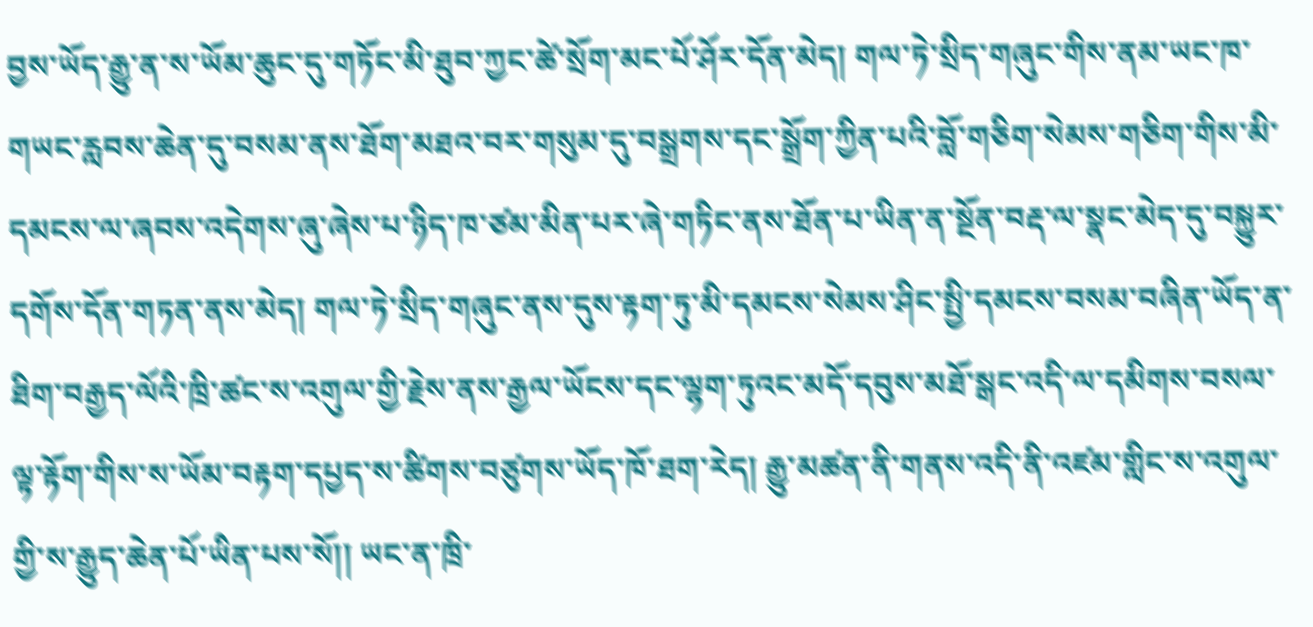བྱས་ཡོད་རྒྱུ་ན་ས་ཡོམ་ཆུང་དུ་གཏོང་མི་ཐུབ་ཀྱང་ཚེ་སྲོག་མང་པོ་ཤོར་དོན་མེད། གལ་ཏེ་སྲིད་གཞུང་གིས་ནམ་ཡང་ཁ་གཡང་རླབས་ཆེན་དུ་བསམ་ནས་ཐོག་མཐའ་བར་གསུམ་དུ་བསྒྲགས་དང་སྒྲོག་ཀྱིན་པའི་བློ་གཅིག་སེམས་གཅིག་གིས་མི་དམངས་ལ་ཞབས་འདེགས་ཞུ་ཞེས་པ་ཉིད་ཁ་ཙམ་མིན་པར་ཞེ་གཏིང་ནས་ཐོན་པ་ཡིན་ན་སྔོན་བརྡ་ལ་སྣང་མེད་དུ་བསྐྱུར་དགོས་དོན་གཏན་ནས་མེད། གལ་ཏེ་སྲིད་གཞུང་ནས་དུས་རྟག་ཏུ་མི་དམངས་སེམས་ཤིང་སྤྱི་དམངས་བསམ་བཞིན་ཡོད་ན་ཐིག་བརྒྱད་ལོའི་ཁྲི་ཚང་ས་འགུལ་གྱི་རྗེས་ནས་རྒྱལ་ཡོངས་དང་ལྷག་ཏུའང་མདོ་དབུས་མཐོ་སྒང་འདི་ལ་དམིགས་བསལ་ལྟ་རྟོག་གིས་ས་ཡོམ་བརྟག་དཔྱད་ས་ཚིགས་བཙུགས་ཡོད་ཁོ་ཐག་རེད། རྒྱུ་མཚན་ནི་གནས་འདི་ནི་འཛམ་གླིང་ས་འགུལ་གྱི་ས་རྒྱུད་ཆེན་པོ་ཡིན་པས་སོ།། ཡང་ན་ཁྲི་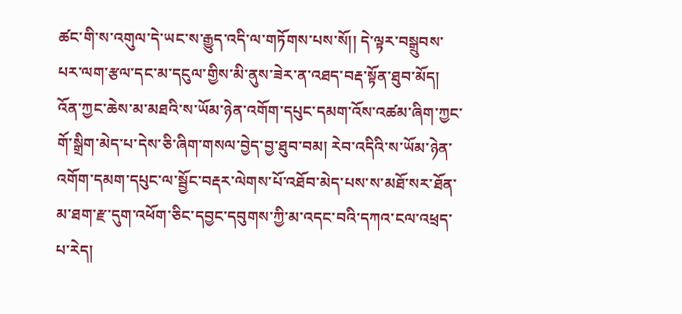ཚང་གི་ས་འགུལ་དེ་ཡང་ས་རྒྱུད་འདི་ལ་གཏོགས་པས་སོ།། དེ་ལྟར་བསྒྲུབས་པར་ལག་རྩལ་དང་མ་དངུལ་གྱིས་མི་ནུས་ཟེར་ན་འཐད་བརྡ་སྟོན་ཐུབ་མོད། འོན་ཀྱང་ཆེས་མ་མཐའི་ས་ཡོམ་ཉེན་འགོག་དཔུང་དམག་འོས་འཚམ་ཞིག་ཀྱང་གོ་སྒྲིག་མེད་པ་དེས་ཅི་ཞིག་གསལ་བྱེད་བྱ་ཐུབ་བམ། རེབ་འདིའི་ས་ཡོམ་ཉེན་འགོག་དམག་དཔུང་ལ་སྦྱོང་བརྡར་ལེགས་པོ་འཐོབ་མེད་པས་ས་མཐོ་སར་ཐོན་མ་ཐག་རྫ་དུག་འཕོག་ཅིང་དབྱང་དབུགས་ཀྱི་མ་འདང་བའི་དཀའ་ངལ་འཕྲད་པ་རེད།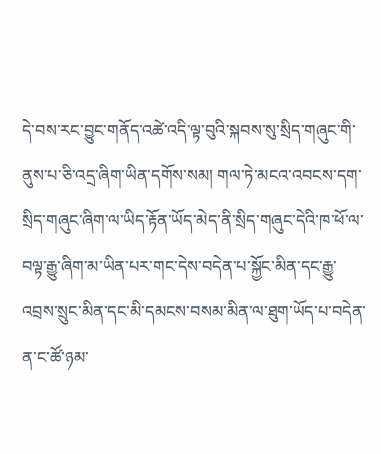དེ་བས་རང་བྱུང་གནོད་འཚེ་འདི་ལྟ་བུའི་སྐབས་སུ་སྲིད་གཞུང་གི་ནུས་པ་ཅི་འདྲ་ཞིག་ཡིན་དགོས་སམ། གལ་ཏེ་མངའ་འབངས་དག་སྲིད་གཞུང་ཞིག་ལ་ཡིད་རྟོན་ཡོད་མེད་ནི་སྲིད་གཞུང་དེའི་ཁ་ཕོ་ལ་བལྟ་རྒྱུ་ཞིག་མ་ཡིན་པར་གང་དེས་བདེན་པ་སྐྱོང་མིན་དང་རྒྱུ་འབྲས་སྲུང་མིན་དང་མི་དམངས་བསམ་མིན་ལ་ཐུག་ཡོད་པ་བདེན་ན་ང་ཚོ་ཉམ་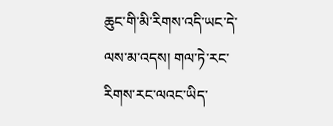ཆུང་གི་མི་རིགས་འདི་ཡང་དེ་ལས་མ་འདས། གལ་ཏེ་རང་རིགས་རང་ལའང་ཡིད་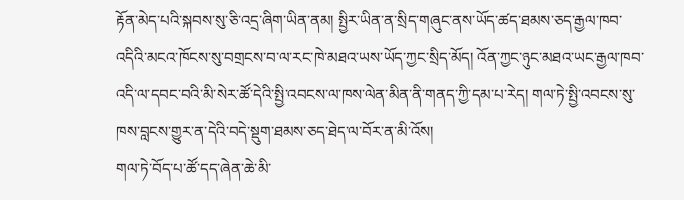རྟོན་མེད་པའི་སྐབས་སུ་ཅི་འདྲ་ཞིག་ཡིན་ནམ། སྤྱིར་ཡིན་ན་སྲིད་གཞུང་ནས་ཡོད་ཚད་ཐམས་ཅད་རྒྱལ་ཁབ་འདིའི་མངའ་ཁོངས་སུ་བགྲངས་བ་ལ་རང་ཁེ་མཐའ་ཡས་ཡོད་ཀྱང་སྲིད་མོད། འོན་ཀྱང་ཉུང་མཐའ་ཡང་རྒྱལ་ཁབ་འདི་ལ་དབང་བའི་མི་སེར་ཚོ་དེའི་སྤྱི་འབངས་ལ་ཁས་ལེན་མིན་ནི་གནད་ཀྱི་དམ་པ་རེད། གལ་ཏེ་སྤྱི་འབངས་སུ་ཁས་བླངས་གྱུར་ན་དེའི་བདེ་སྡུག་ཐམས་ཅད་ཐེད་ལ་བོར་ན་མི་འོས།
གལ་ཏེ་བོད་པ་ཚོ་དད་ཞེན་ཆེ་མི་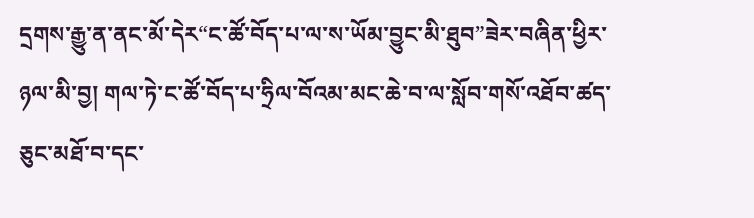དྲགས་རྒྱུ་ན་ནང་མོ་དེར“ང་ཚོ་བོད་པ་ལ་ས་ཡོམ་བྱུང་མི་ཐུབ”ཟེར་བཞིན་ཕྱིར་ཉལ་མི་བྱ། གལ་ཏེ་ང་ཚོ་བོད་པ་ཧྲིལ་བོའམ་མང་ཆེ་བ་ལ་སློབ་གསོ་འཐོབ་ཚད་ཅུང་མཐོ་བ་དང་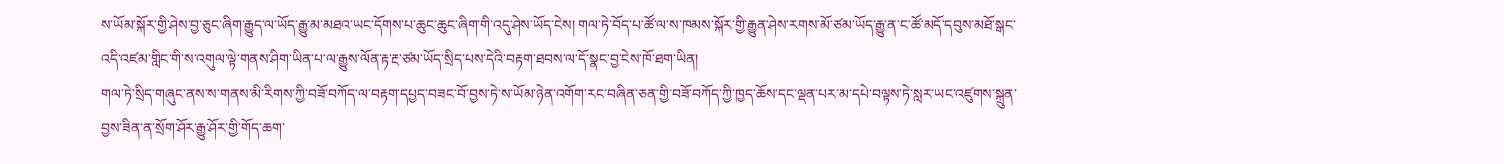ས་ཡོམ་སྐོར་གྱི་ཤེས་བྱ་ཅུང་ཞིག་རྒྱུད་ལ་ཡོད་རྒྱུ་མ་མཐའ་ཡང་དོགས་པ་ཆུང་ཆུང་ཞིག་གི་འདུ་ཤེས་ཡོད་ངེས། གལ་ཏེ་བོད་པ་ཚོ་ལ་ས་ཁམས་སྐོར་གྱི་རྒྱུན་ཤེས་རགས་མོ་ཙམ་ཡོད་རྒྱུ་ན་ང་ཚོ་མདོ་དབུས་མཐོ་སྒང་འདི་འཛམ་གླིང་གི་ས་འགུལ་ལྟེ་གནས་ཤིག་ཡིན་པ་ལ་རྒྱུས་ལོན་རྟ་རྔ་ཙམ་ཡོད་སྲིད་པས་དེའི་བརྟག་ཐབས་ལ་དོ་སྣང་བྱ་ངེས་ཁོ་ཐག་ཡིན།
གལ་ཏེ་སྲིད་གཞུང་ནས་ས་གནས་མི་རིགས་ཀྱི་བཟོ་བཀོད་ལ་བརྟག་དཔྱད་བཟང་བོ་བྱས་ཏེ་ས་ཡོམ་ཉེན་འགོག་རང་བཞིན་ཅན་གྱི་བཟོ་བཀོད་ཀྱི་ཁྱད་ཆོས་དང་ལྡན་པར་མ་དཔེ་བལྟས་ཏེ་སླར་ཡང་འཛུགས་སྐྲུན་བྱས་ཟིན་ན་སྲོག་ཤོར་རྒྱུ་ཤོར་གྱི་གོད་ཆག་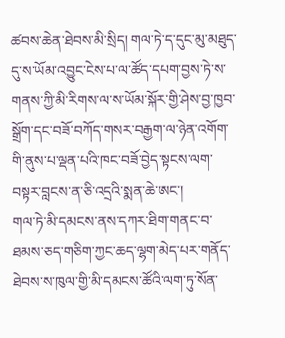ཚབས་ཆེན་ཐེབས་མི་སྲིད། གལ་ཏེ་ད་དུང་མུ་མཐུད་དུ་ས་ཡོམ་འབྱུང་ངེས་པ་ལ་ཚོད་དཔག་བྱས་ཏེ་ས་གནས་ཀྱི་མི་རིགས་ལ་ས་ཡོམ་སྐོར་གྱི་ཤེས་བྱ་ཁྱབ་སྒྲོག་དང་བཟོ་བཀོད་གསར་བརྒྱག་ལ་ཉེན་འགོག་གི་ནུས་པ་ལྡན་པའི་ཁང་བཟོ་བྱེད་སྟངས་ལག་བསྟར་བླངས་ན་ཅི་འདྲའི་སྨན་ཆེ་ཨང་།
གལ་ཏེ་མི་དམངས་ནས་དཀར་ཐིག་གནང་བ་ཐམས་ཅད་གཅིག་ཀྱང་ཆད་ལྷག་མེད་པར་གནོད་ཐེབས་ས་ཁུལ་གྱི་མི་དམངས་ཚོའི་ལག་ཏུ་སོན་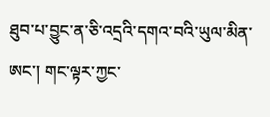ཐུབ་པ་བྱུང་ན་ཅི་འདྲའི་དགའ་བའི་ཡུལ་མིན་ཨང་། གང་ལྟར་ཀྱང་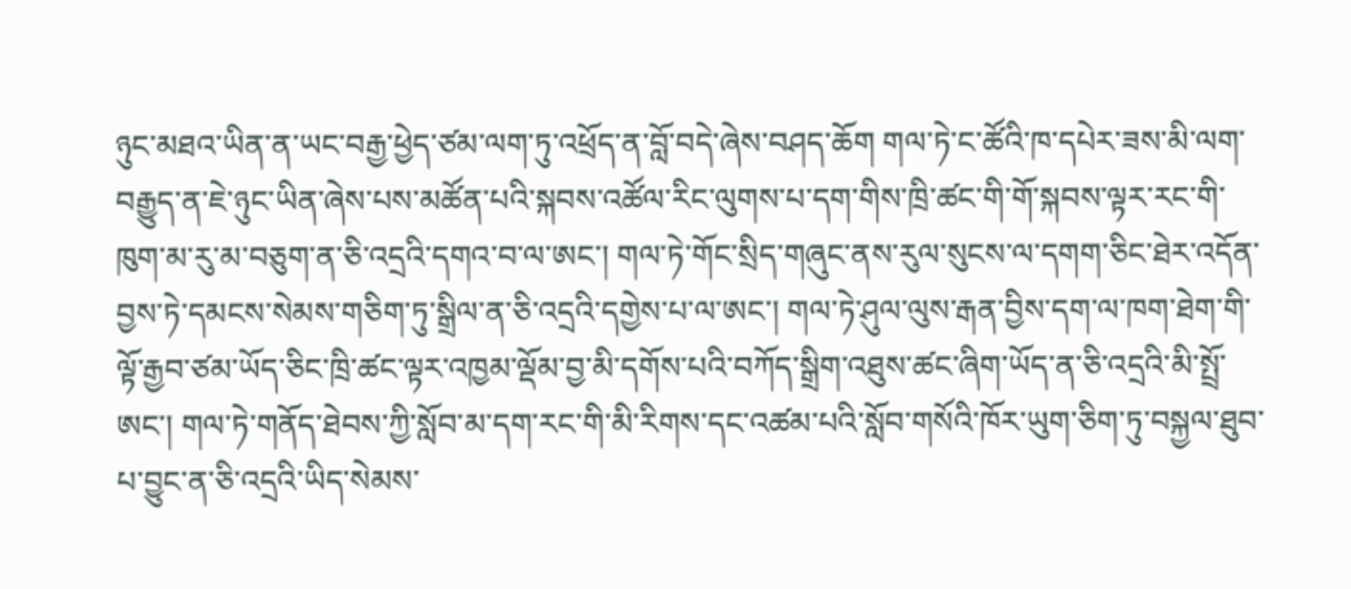ཉུང་མཐའ་ཡིན་ན་ཡང་བརྒྱ་ཕྱེད་ཙམ་ལག་ཏུ་འཕྲོད་ན་བློ་བདེ་ཞེས་བཤད་ཆོག གལ་ཏེ་ང་ཚོའི་ཁ་དཔེར་ཟས་མི་ལག་བརྒྱུད་ན་ཇེ་ཉུང་ཡིན་ཞེས་པས་མཚོན་པའི་སྐབས་འཚོལ་རིང་ལུགས་པ་དག་གིས་ཁྲི་ཚང་གི་གོ་སྐབས་ལྟར་རང་གི་ཁུག་མ་རུ་མ་བཅུག་ན་ཅི་འདྲའི་དགའ་བ་ལ་ཨང་། གལ་ཏེ་གོང་སྲིད་གཞུང་ནས་རུལ་སུངས་ལ་དགག་ཅིང་ཐེར་འདོན་བྱས་ཏེ་དམངས་སེམས་གཅིག་ཏུ་སྒྲིལ་ན་ཅི་འདྲའི་དགྱེས་པ་ལ་ཨང་། གལ་ཏེ་ཤུལ་ལུས་རྒན་བྱིས་དག་ལ་ཁག་ཐེག་གི་ལྟོ་རྒྱབ་ཙམ་ཡོད་ཅིང་ཁྲི་ཚང་ལྟར་འཁྱམ་ལྡོམ་བྱ་མི་དགོས་པའི་བཀོད་སྒྲིག་འཐུས་ཚང་ཞིག་ཡོད་ན་ཅི་འདྲའི་མི་སྤྲོ་ཨང་། གལ་ཏེ་གནོད་ཐེབས་ཀྱི་སློབ་མ་དག་རང་གི་མི་རིགས་དང་འཚམ་པའི་སློབ་གསོའི་ཁོར་ཡུག་ཅིག་ཏུ་བསྐྱལ་ཐུབ་པ་བྱུང་ན་ཅི་འདྲའི་ཡིད་སེམས་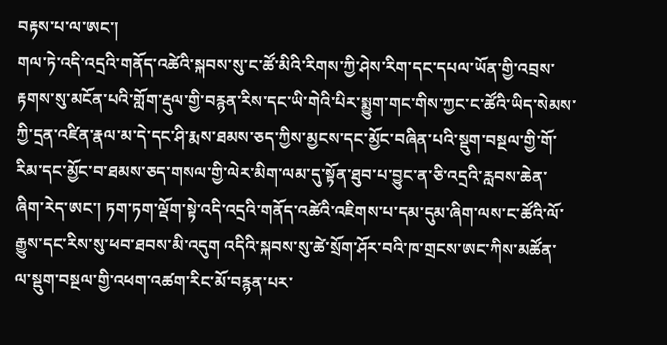བརྟས་པ་ལ་ཨང་།
གལ་ཏེ་འདི་འདྲའི་གནོད་འཚེའི་སྐབས་སུ་ང་ཚོ་མིའི་རིགས་ཀྱི་ཤེས་རིག་དང་དཔལ་ཡོན་གྱི་འབྲས་རྟགས་སུ་མངོན་པའི་གློག་རྡུལ་གྱི་བརྙན་རིས་དང་ཡི་གེའི་པིར་སྨྱུག་གང་གིས་ཀྱང་ང་ཚོའི་ཡིད་སེམས་ཀྱི་དྲན་འཛིན་རྣལ་མ་དེ་དང་ཤི་རྨས་ཐམས་ཅད་ཀྱིས་མྱངས་དང་མྱོང་བཞིན་པའི་སྡུག་བསྔལ་གྱི་གོ་རིམ་དང་མྱོང་བ་ཐམས་ཅད་གསལ་གྱི་ལེར་མིག་ལམ་དུ་སྟོན་ཐུབ་པ་བྱུང་ན་ཅི་འདྲའི་རླབས་ཆེན་ཞིག་རེད་ཨང་། ཏག་ཏག་ལྡོག་སྟེ་འདི་འདྲའི་གནོད་འཚེའི་འཇིགས་པ་དམ་དུམ་ཞིག་ལས་ང་ཚོའི་ལོ་རྒྱུས་དང་རིས་སུ་ཕབ་ཐབས་མི་འདུག འདིའི་སྐབས་སུ་ཚེ་སྲོག་ཤོར་བའི་ཁ་གྲངས་ཨང་ཀིས་མཚོན་ལ་སྡུག་བསྔལ་གྱི་འཕག་འཚག་རིང་མོ་བརྙན་པར་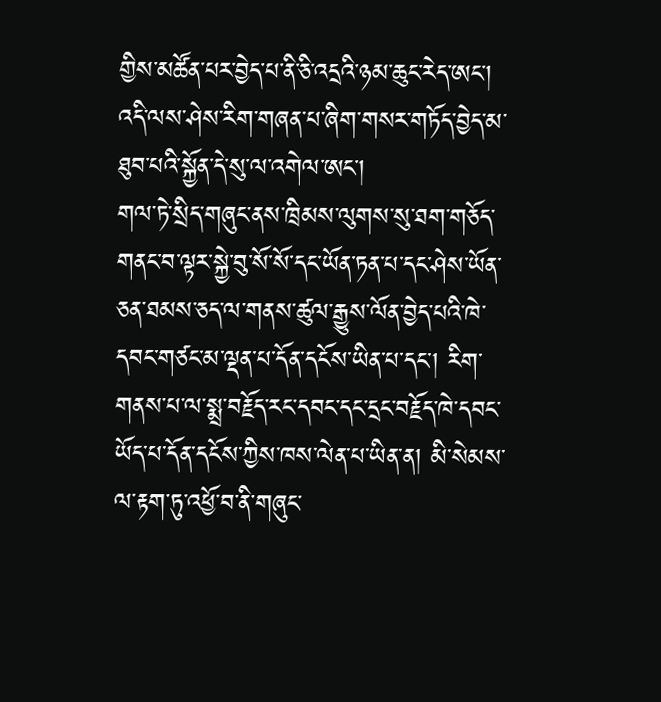གྱིས་མཚོན་པར་བྱེད་པ་ནི་ཅི་འདྲའི་ཉམ་ཆུང་རེད་ཨང་། འདི་ལས་ཤེས་རིག་གཞན་པ་ཞིག་གསར་གཏོད་བྱེད་མ་ཐུབ་པའི་སྐྱོན་དེ་སུ་ལ་འགེལ་ཨང་།
གལ་ཏེ་སྲིད་གཞུང་ནས་ཁྲིམས་ལུགས་སུ་ཐག་གཅོད་གནང་བ་ལྟར་སྐྱེ་བུ་སོ་སོ་དང་ཡོན་ཏན་པ་དང་ཤེས་ཡོན་ཅན་ཐམས་ཅད་ལ་གནས་ཚུལ་རྒྱུས་ལོན་བྱེད་པའི་ཁེ་དབང་གཙང་མ་ལྡན་པ་དོན་དངོས་ཡིན་པ་དང་། རིག་གནས་པ་ལ་སྨྲ་བརྗོད་རང་དབང་དང་དྲང་བརྗོད་ཁེ་དབང་ཡོད་པ་དོན་དངོས་ཀྱིས་ཁས་ལེན་པ་ཡིན་ན། མི་སེམས་ལ་རྟག་ཏུ་འཕྱོ་བ་ནི་གཞུང་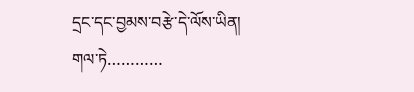དྲང་དང་བྱམས་བརྩེ་དེ་ལོས་ཡིན།
གལ་ཏེ…………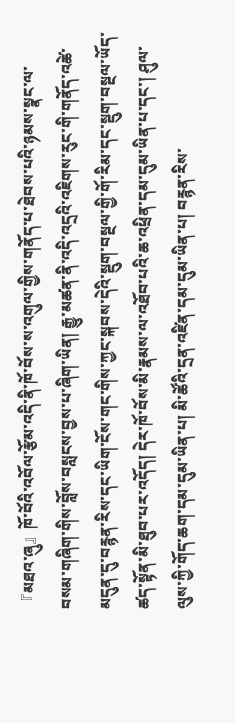『མཐའ་ཞུ』ཁོ་བོའི་འབོལ་རྩོམ་འདི་ནི་ཁོ་བོས་ས་འགུལ་གྱིས་གནོད་པ་ཐེབས་པའི་ཉམས་སྣང་ལ་བསམ་གཞིག་གིས་བློས་བསླངས་བྱས་པ་ཞིག་ཡིན། རྒྱུ་མཚན་ནི་འདི་འདྲའི་འཇིགས་རུང་གི་གནོད་འཚེ་མདུན་དུ་བརྙན་རིས་དང་ཡིག་ངོས་གང་གིས་ཀྱང་སྐབས་དེའི་སྡུག་བསྔལ་གྱི་གོ་རིམ་དང་སྡུག་བསྔལ་ཡོད་ཚད་སྟོན་མི་ཐུབ་པར་འདོད། དེར་ཁོ་བོས་མི་རྣམས་ལ་འཐོབ་པའི་ཆ་འཕྲིན་དམ་དུམ་ཡིན་པ་དང་། ཤུལ་ལུས་ཀྱི་གོད་ཆག་དམ་དུམ་ཡིན་པ། མི་ཚོའི་དྲན་འཛིན་དམ་དུམ་ཡིན་པ། བརྙན་རིས་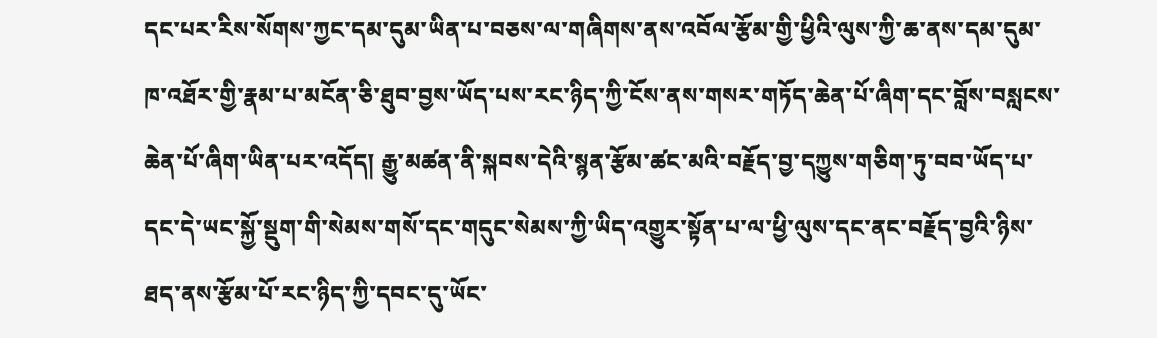དང་པར་རིས་སོགས་ཀྱང་དམ་དུམ་ཡིན་པ་བཅས་ལ་གཞིགས་ནས་འབོལ་རྩོམ་གྱི་ཕྱིའི་ལུས་ཀྱི་ཆ་ནས་དམ་དུམ་ཁ་འཐོར་གྱི་རྣམ་པ་མངོན་ཅི་ཐུབ་བྱས་ཡོད་པས་རང་ཉིད་ཀྱི་ངོས་ནས་གསར་གཏོད་ཆེན་པོ་ཞིག་དང་བློས་བསླངས་ཆེན་པོ་ཞིག་ཡིན་པར་འདོད། རྒྱུ་མཚན་ནི་སྐབས་དེའི་སྙན་རྩོམ་ཚང་མའི་བརྗོད་བྱ་དཀྱུས་གཅིག་ཏུ་བབ་ཡོད་པ་དང་དེ་ཡང་སྐྱོ་སྡུག་གི་སེམས་གསོ་དང་གདུང་སེམས་ཀྱི་ཡིད་འགྱུར་སྟོན་པ་ལ་ཕྱི་ལུས་དང་ནང་བརྗོད་བྱའི་ཉིས་ཐད་ནས་རྩོམ་པོ་རང་ཉིད་ཀྱི་དབང་དུ་ཡོང་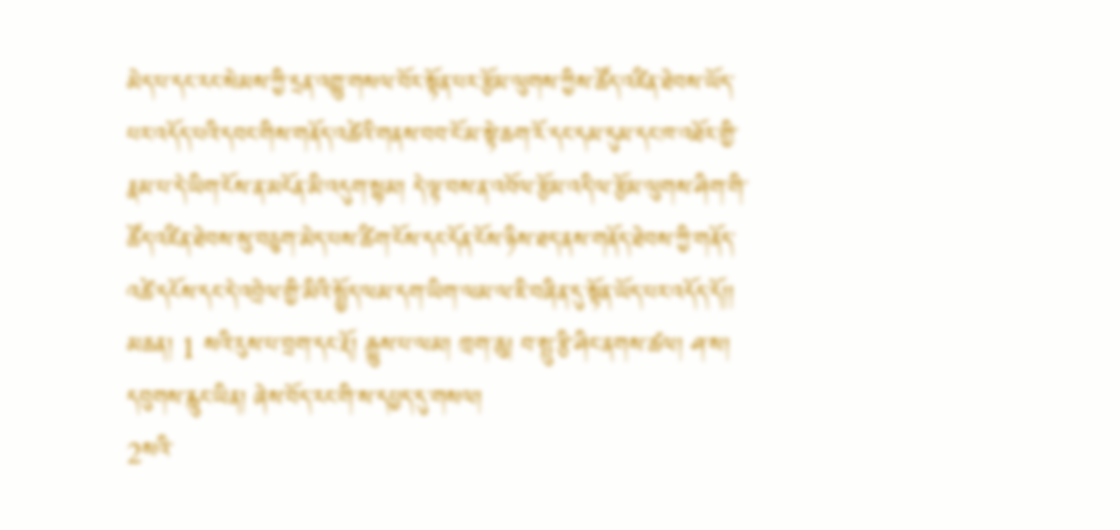མེད་པ་དང་རང་སེམས་ཀྱི་དྲན་འགྱུ་གསལ་བོར་སྟོན་པར་རྩོམ་ལུགས་ཀྱིས་ཚོད་འཛིན་ཐེབས་ཡོད་པར་འདོད་པའི་དབང་གིས་གནོད་འཚེའི་གནས་བབ་ངོ་མ་སྟེ་ཆག་རོ་དང་དམ་དུམ་དང་ཁ་འཐོར་གྱི་རྣམ་པ་དེ་ཡིག་ངོས་ན་མངོན་མི་འདུག་སྙམ། དེ་ལྟ་བས་ན་འབོལ་རྩོམ་འདི་ལ་རྩོམ་ལུགས་ཤིག་གི་ཚོད་འཛིན་ཐེབས་སུ་བཅུག་མེད་པས་ཚིག་ངོས་དང་དོན་ངོས་ཉིས་ཐད་ནས་གནོད་ཐེབས་ཀྱི་གནོད་འཚེ་དངོས་དང་དེ་འབྲེལ་གྱི་མིའི་སྤྱོད་ལམ་དག་ཡིག་ལམ་ལ་ཇི་བཞིན་དུ་སྟོན་ཡོད་པར་འདོད་དོ།།
མཆན། 1 སའི་རུས་པ་བྲག་དང་རྡོ། རྒྱུས་པ་ལམ། ཁྲག་ཆུ། བ་སྤུ་རྩི་ཤིང་ནགས་ཚལ། ཤ་ས། དབུགས་རླུང་ཡིན། ཞེས་བོད་རང་གི་ས་དཔྱད་དུ་གསལ།
2སའི་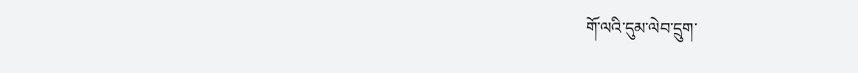གོ་ལའི་དུམ་ལེབ་དྲུག་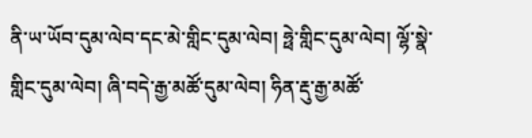ནི་ཡ་ཡོབ་དུམ་ལེབ་དང་མེ་གླིང་དུམ་ལེབ། ཧྥེ་གླིང་དུམ་ལེབ། ལྷོ་སྣེ་གླིང་དུམ་ལེབ། ཞི་བདེ་རྒྱ་མཚོ་དུམ་ལེབ། ཧིན་རྡུ་རྒྱ་མཚོ་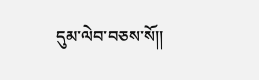དུམ་ལེབ་བཅས་སོ།།